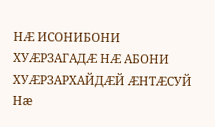НÆ ИСОНИБОНИ ХУÆРЗАГАДÆ НÆ АБОНИ ХУÆРЗАРХАЙДÆЙ ÆНТÆСУЙ
Нæ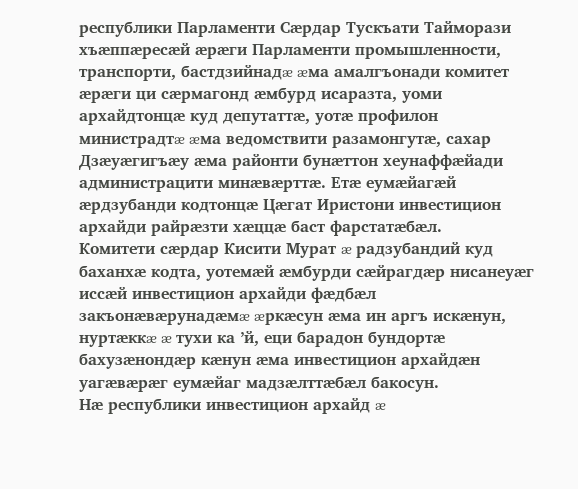республики Парламенти Сæрдар Тускъати Тайморази хъæппæресæй æрæги Парламенти промышленности, транспорти, бастдзийнадæ æма амалгъонади комитет æрæги ци сæрмагонд æмбурд исаразта, уоми архайдтонцæ куд депутаттæ, уотæ профилон министрадтæ æма ведомствити разамонгутæ, сахар Дзæуæгигъæу æма районти бунæттон хеунаффæйади администрацити минæвæрттæ. Етæ еумæйагæй æрдзубанди кодтонцæ Цæгат Иристони инвестицион архайди райрæзти хæццæ баст фарстатæбæл.
Комитети сæрдар Кисити Мурат æ радзубандий куд баханхæ кодта, уотемæй æмбурди сæйрагдæр нисанеуæг иссæй инвестицион архайди фæдбæл закъонæвæрунадæмæ æркæсун æма ин аргъ искæнун, нуртæккæ æ тухи ка ’й, еци барадон бундортæ бахузæнондæр кæнун æма инвестицион архайдæн уагæвæрæг еумæйаг мадзæлттæбæл бакосун.
Нæ республики инвестицион архайд æ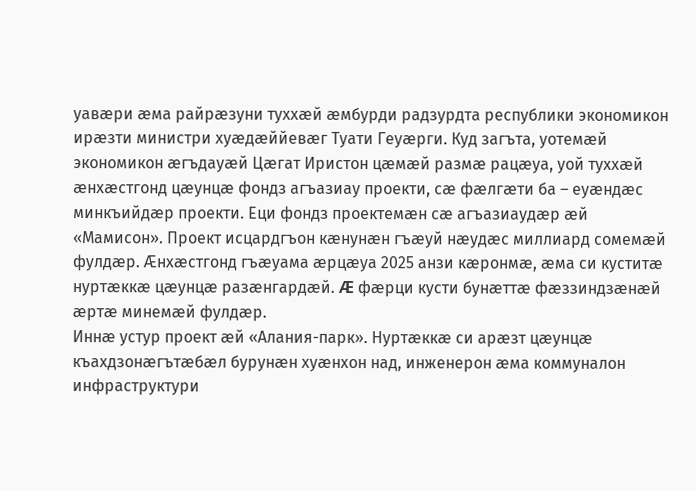уавæри æма райрæзуни туххæй æмбурди радзурдта республики экономикон ирæзти министри хуæдæййевæг Туати Геуæрги. Куд загъта, уотемæй экономикон æгъдауæй Цæгат Иристон цæмæй размæ рацæуа, уой туххæй æнхæстгонд цæунцæ фондз агъазиау проекти, сæ фæлгæти ба – еуæндæс минкъийдæр проекти. Еци фондз проектемæн сæ агъазиаудæр æй «Мамисон». Проект исцардгъон кæнунæн гъæуй нæудæс миллиард сомемæй фулдæр. Æнхæстгонд гъæуама æрцæуа 2025 анзи кæронмæ, æма си куститæ нуртæккæ цæунцæ разæнгардæй. Æ фæрци кусти бунæттæ фæззиндзæнæй æртæ минемæй фулдæр.
Иннæ устур проект æй «Алания-парк». Нуртæккæ си арæзт цæунцæ къахдзонæгътæбæл бурунæн хуæнхон над, инженерон æма коммуналон инфраструктури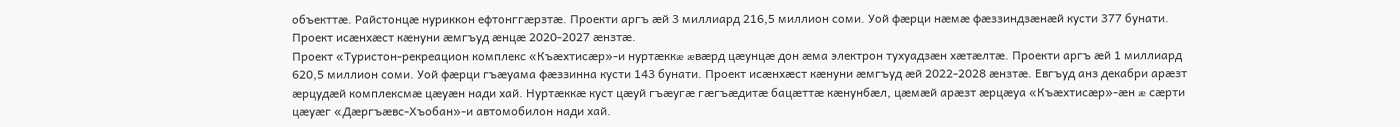объекттæ. Райстонцæ нуриккон ефтонггæрзтæ. Проекти аргъ æй 3 миллиард 216,5 миллион соми. Уой фæрци нæмæ фæззиндзæнæй кусти 377 бунати. Проект исæнхæст кæнуни æмгъуд æнцæ 2020-2027 æнзтæ.
Проект «Туристон-рекреацион комплекс «Къæхтисæр»-и нуртæккæ æвæрд цæунцæ дон æма электрон тухуадзæн хæтæлтæ. Проекти аргъ æй 1 миллиард 620,5 миллион соми. Уой фæрци гъæуама фæззинна кусти 143 бунати. Проект исæнхæст кæнуни æмгъуд æй 2022-2028 æнзтæ. Евгъуд анз декабри арæзт æрцудæй комплексмæ цæуæн нади хай. Нуртæккæ куст цæуй гъæугæ гæгъæдитæ бацæттæ кæнунбæл, цæмæй арæзт æрцæуа «Къæхтисæр»-æн æ сæрти цæуæг «Дæргъæвс-Хъобан»-и автомобилон нади хай.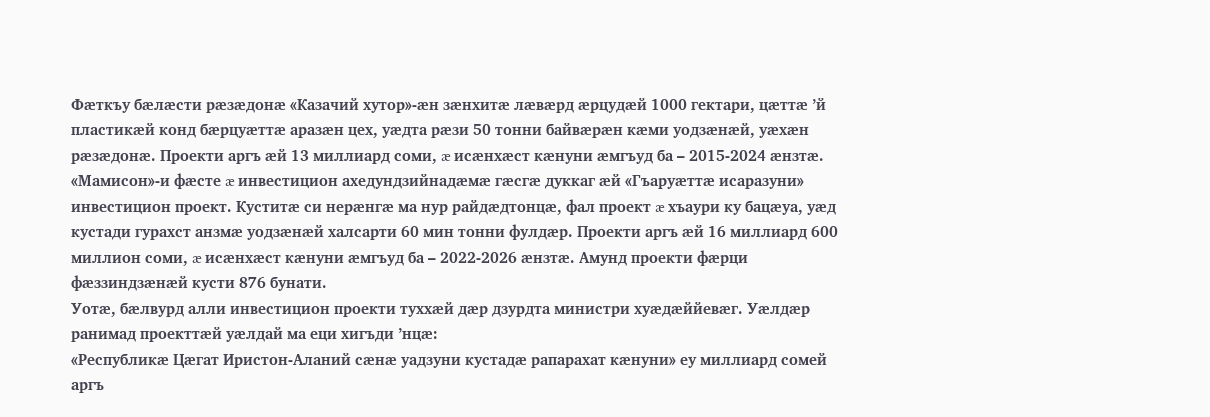Фæткъу бæлæсти рæзæдонæ «Казачий хутор»-æн зæнхитæ лæвæрд æрцудæй 1000 гектари, цæттæ ’й пластикæй конд бæрцуæттæ аразæн цех, уæдта рæзи 50 тонни байвæрæн кæми уодзæнæй, уæхæн рæзæдонæ. Проекти аргъ æй 13 миллиард соми, æ исæнхæст кæнуни æмгъуд ба – 2015-2024 æнзтæ.
«Мамисон»-и фæсте æ инвестицион ахедундзийнадæмæ гæсгæ дуккаг æй «Гъаруæттæ исаразуни» инвестицион проект. Куститæ си нерæнгæ ма нур райдæдтонцæ, фал проект æ хъаури ку бацæуа, уæд кустади гурахст анзмæ уодзæнæй халсарти 60 мин тонни фулдæр. Проекти аргъ æй 16 миллиард 600 миллион соми, æ исæнхæст кæнуни æмгъуд ба – 2022-2026 æнзтæ. Амунд проекти фæрци фæззиндзæнæй кусти 876 бунати.
Уотæ, бæлвурд алли инвестицион проекти туххæй дæр дзурдта министри хуæдæййевæг. Уæлдæр ранимад проекттæй уæлдай ма еци хигъди ’нцæ:
«Республикæ Цæгат Иристон-Аланий сæнæ уадзуни кустадæ рапарахат кæнуни» еу миллиард сомей аргъ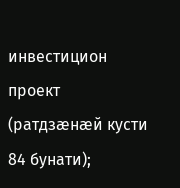инвестицион проект (ратдзæнæй кусти 84 бунати);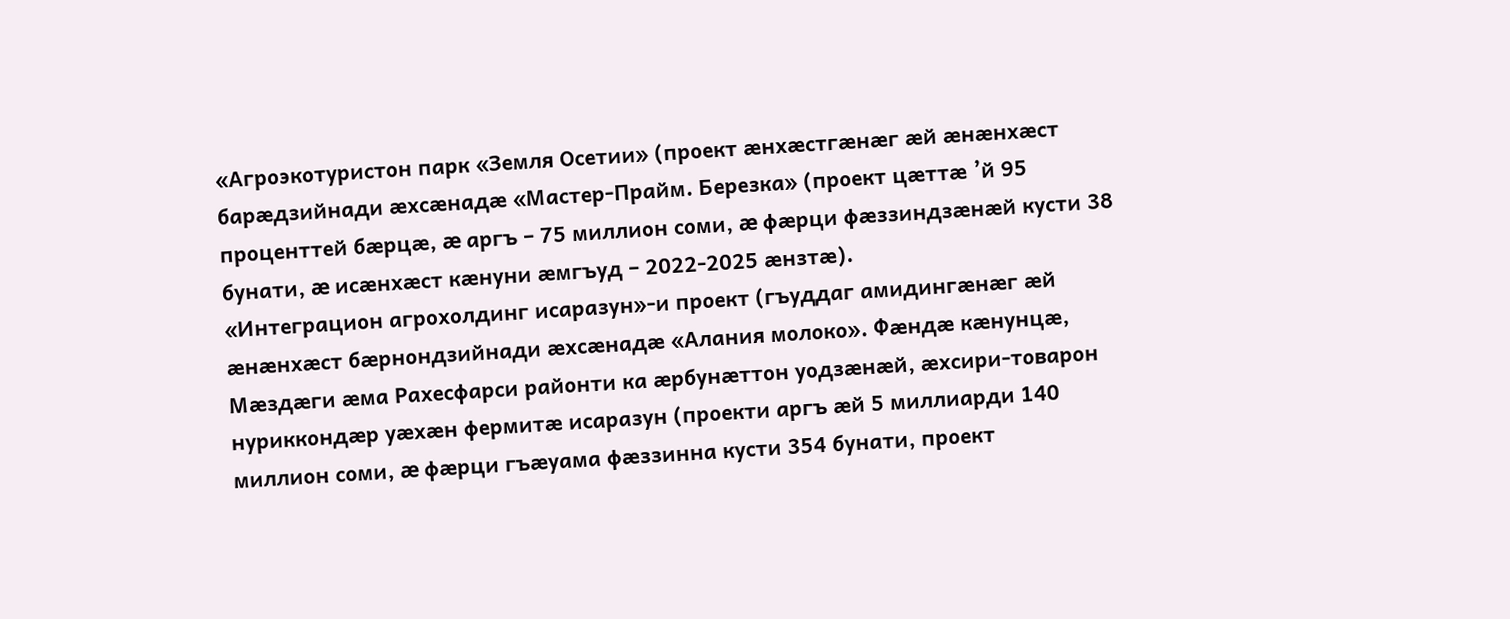«Агроэкотуристон парк «Земля Осетии» (проект æнхæстгæнæг æй æнæнхæст барæдзийнади æхсæнадæ «Мастер-Прайм. Березка» (проект цæттæ ’й 95 проценттей бæрцæ, æ аргъ – 75 миллион соми, æ фæрци фæззиндзæнæй кусти 38 бунати, æ исæнхæст кæнуни æмгъуд – 2022-2025 æнзтæ).
«Интеграцион агрохолдинг исаразун»-и проект (гъуддаг амидингæнæг æй æнæнхæст бæрнондзийнади æхсæнадæ «Алания молоко». Фæндæ кæнунцæ, Мæздæги æма Рахесфарси районти ка æрбунæттон уодзæнæй, æхсири-товарон нуриккондæр уæхæн фермитæ исаразун (проекти аргъ æй 5 миллиарди 140 миллион соми, æ фæрци гъæуама фæззинна кусти 354 бунати, проект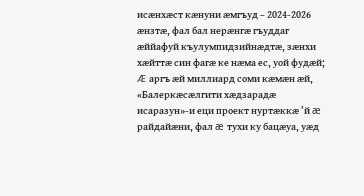исæнхæст кæнуни æмгъуд – 2024-2026 æнзтæ, фал бал нерæнгæ гъуддаг æййафуй къулумпидзийнæдтæ, зæнхи хæйттæ син фагæ ке нæма ес, уой фудæй;
Æ аргъ æй миллиард соми кæмæн æй, «Балеркæсæлгити хæдзарадæ исаразун»-и еци проект нуртæккæ ’й æ райдайæни, фал æ тухи ку бацæуа, уæд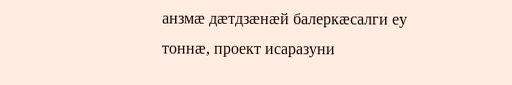анзмæ дæтдзæнæй балеркæсалги еу тоннæ, проект исаразуни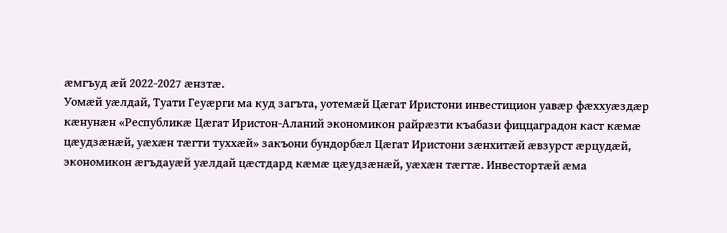æмгъуд æй 2022-2027 æнзтæ.
Уомæй уæлдай, Туати Геуæрги ма куд загъта, уотемæй Цæгат Иристони инвестицион уавæр фæххуæздæр кæнунæн «Республикæ Цæгат Иристон-Аланий экономикон райрæзти къабази фиццаградон каст кæмæ цæудзæнæй, уæхæн тæгти туххæй» закъони бундорбæл Цæгат Иристони зæнхитæй æвзурст æрцудæй, экономикон æгъдауæй уæлдай цæстдард кæмæ цæудзæнæй, уæхæн тæгтæ. Инвестортæй æма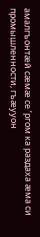амалгъонтæй сæмæ се ’ргом ка раздаха æма си промышленности, гъæууон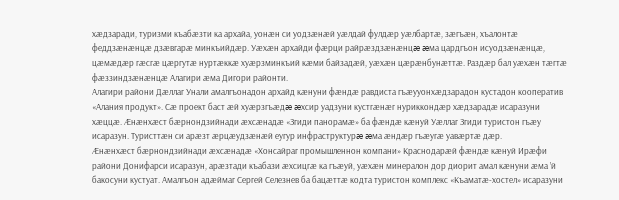хæдзаради, туризми къабæзти ка архайа, уонæн си уодзæнæй уæлдай фулдæр уæлбартæ, зæгъæн, хъалонтæ феддзæнæнцæ дзæвгарæ минкъийдæр. Уæхæн архайди фæрци райрæздзæнæнцæ æма цардгъон исуодзæнæнцæ, цæмæдæр гæсгæ цæргутæ нуртæккæ хуæрзминкъий кæми байзадæй, уæхæн цæрæнбунæттæ. Раздæр бал уæхæн тæгтæ фæззиндзæнæнцæ Алагири æма Дигори районти.
Алагири райони Дæллаг Унали амалгъонадон архайд кæнуни фæндæ равдиста гъæууонхæдзарадон кустадон кооператив «Алания продукт». Сæ проект баст æй хуæрзгъæдæ æхсир уадзуни кустгæнæг нуриккондæр хæдзарадæ исаразуни хæццæ. Æнæнхæст бæрнондзийнади æхсæнадæ «Згиди панорамæ» ба фæндæ кæнуй Уæллаг Згиди туристон гъæу исаразун. Туристтæн си арæзт æрцæудзæнæй еугур инфраструктурæ æма æндæр гъæугæ уавæртæ дæр.
Æнæнхæст бæрнондзийнади æхсæнадæ «Хонсайраг промышленнон компани» Краснодарæй фæндæ кæнуй Ирæфи райони Донифарси исаразун, арæзтади къабази æхсицгæ ка гъæуй, уæхæн минералон дор диорит амал кæнуни æма ’й бакосуни кустуат. Амалгъон адæймаг Сергей Селезнев ба бацæттæ кодта туристон комплекс «Къаматæ-хостел» исаразуни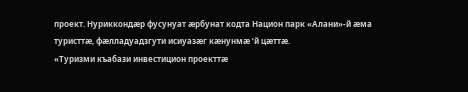проект. Нуриккондæр фусунуат æрбунат кодта Национ парк «Алани»-й æма туристтæ, фæлладуадзгути исиуазæг кæнунмæ ’й цæттæ.
«Туризми къабази инвестицион проекттæ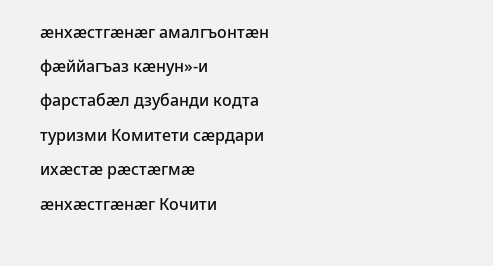æнхæстгæнæг амалгъонтæн фæййагъаз кæнун»-и фарстабæл дзубанди кодта туризми Комитети сæрдари ихæстæ рæстæгмæ æнхæстгæнæг Кочити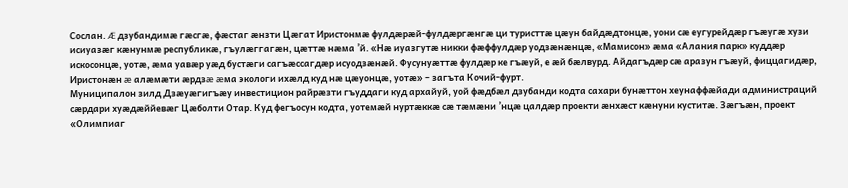Сослан. Æ дзубандимæ гæсгæ, фæстаг æнзти Цæгат Иристонмæ фулдæрæй-фулдæргæнгæ ци туристтæ цæун байдæдтонцæ, уони сæ еугурейдæр гъæугæ хузи исиуазæг кæнунмæ республикæ, гъулæггагæн, цæттæ нæма ’й. «Нæ иуазгутæ никки фæффулдæр уодзæнæнцæ, «Мамисон» æма «Алания парк» куддæр искосонцæ, уотæ, æма уавæр уæд бустæги сагъæссагдæр исуодзæнæй. Фусунуæттæ фулдæр ке гъæуй, е æй бæлвурд. Айдагъдæр сæ аразун гъæуй, фиццагидæр, Иристонæн æ алæмæти æрдзæ æма экологи ихæлд куд нæ цæуонцæ, уотæ» – загъта Кочий-фурт.
Муниципалон зилд Дзæуæгигъæу инвестицион райрæзти гъуддаги куд архайуй, уой фæдбæл дзубанди кодта сахари бунæттон хеунаффæйади администраций сæрдари хуæдæййевæг Цæболти Отар. Куд фегъосун кодта, уотемæй нуртæккæ сæ тæмæни ’нцæ цалдæр проекти æнхæст кæнуни куститæ. Зæгъæн, проект «Олимпиаг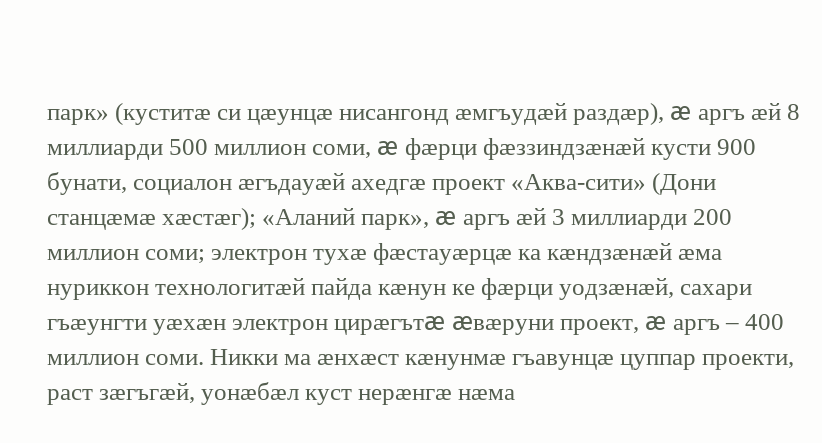парк» (куститæ си цæунцæ нисангонд æмгъудæй раздæр), æ аргъ æй 8 миллиарди 500 миллион соми, æ фæрци фæззиндзæнæй кусти 900 бунати, социалон æгъдауæй ахедгæ проект «Аква-сити» (Дони станцæмæ хæстæг); «Аланий парк», æ аргъ æй 3 миллиарди 200 миллион соми; электрон тухæ фæстауæрцæ ка кæндзæнæй æма нуриккон технологитæй пайда кæнун ке фæрци уодзæнæй, сахари гъæунгти уæхæн электрон цирæгътæ æвæруни проект, æ аргъ – 400 миллион соми. Никки ма æнхæст кæнунмæ гъавунцæ цуппар проекти, раст зæгъгæй, уонæбæл куст нерæнгæ нæма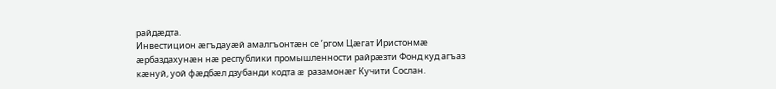райдæдта.
Инвестицион æгъдауæй амалгъонтæн се ’ргом Цæгат Иристонмæ æрбаздахунæн нæ республики промышленности райрæзти Фонд куд агъаз кæнуй, уой фæдбæл дзубанди кодта æ разамонæг Кучити Сослан.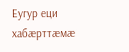Еугур еци хабæрттæмæ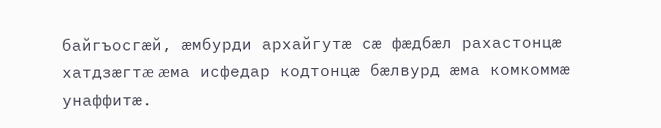байгъосгæй, æмбурди архайгутæ сæ фæдбæл рахастонцæ хатдзæгтæ æма исфедар кодтонцæ бæлвурд æма комкоммæ унаффитæ.